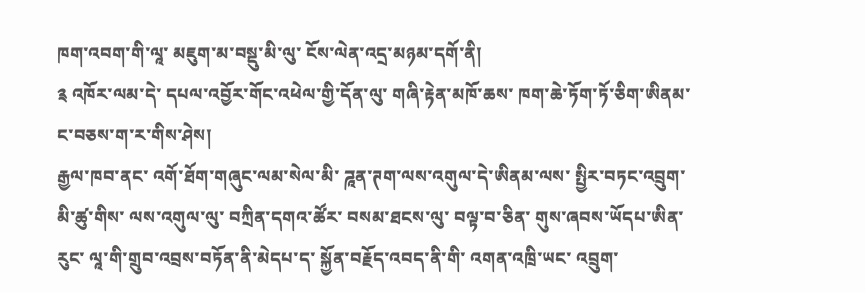ཁག་འབག་གི་ལཱ་ མཇུག་མ་བསྡུ་མི་ལུ་ ངོས་ལེན་འདྲ་མཉམ་དགོ་ནི།
༉ འཁོར་ལམ་དེ་ དཔལ་འབྱོར་གོང་འཕེལ་གྱི་དོན་ལུ་ གཞི་རྟེན་མཁོ་ཆས་ ཁག་ཆེ་ཏོག་ཏོ་ཅིག་ཨིནམ་ ང་བཅས་ག་ར་གིས་ཤེས།
རྒྱལ་ཁབ་ནང་ འགོ་ཐོག་གཞུང་ལམ་སེལ་མི་ ཌཱན་ཊག་ལས་འགུལ་དེ་ཨིནམ་ལས་ སྤྱིར་བཏང་འབྲུག་མི་ཚུ་གིས་ ལས་འགུལ་ལུ་ བཀྲིན་དགའ་ཚོར་ བསམ་ཐངས་ལུ་ བལྟ་བ་ཅིན་ གུས་ཞབས་ཡོདཔ་ཨིན་རུང་ ལཱ་གི་གྲུབ་འབྲས་བཏོན་ནི་མེདཔ་ད་ སྐྱོན་བརྗོད་འབད་ནི་གི་ འགན་འཁྲི་ཡང་ འབྲུག་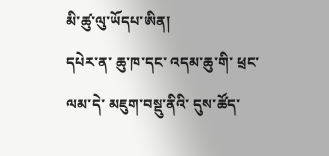མི་ཚུ་ལུ་ཡོདཔ་ཨིན།
དཔེར་ན་ ཆུ་ཁ་དང་ འདམ་ཆུ་གི་ ཕྲང་ལམ་དེ་ མཇུག་བསྡུ་ནིའི་ དུས་ཚོད་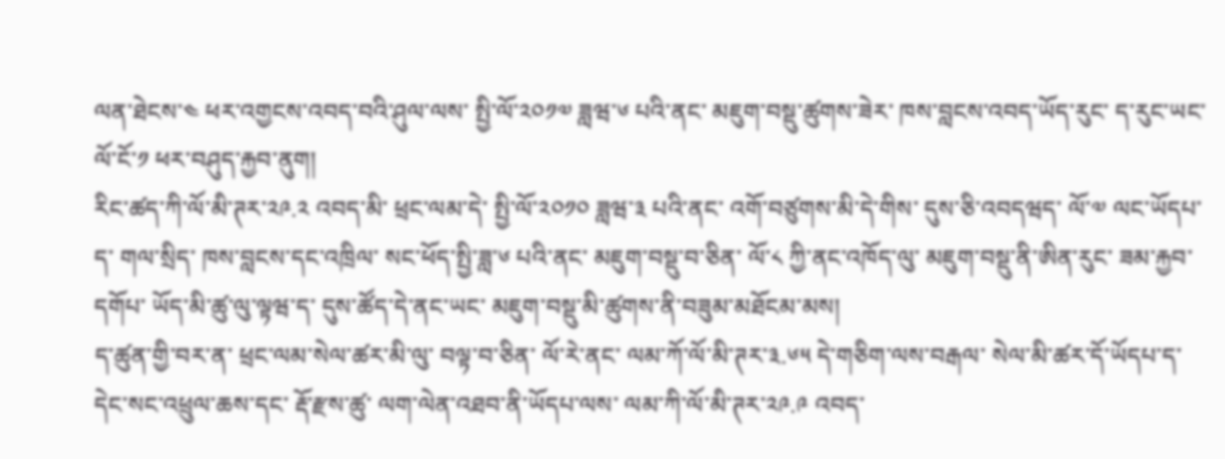ལན་ཐེངས་༤ ཕར་འགྱངས་འབད་བའི་ཤུལ་ལས་ སྤྱི་ལོ་༢༠༡༧ ཟླཝ་༦ པའི་ནང་ མཇུག་བསྡུ་ཚུགས་ཟེར་ ཁས་བླངས་འབད་ཡོད་རུང་ ད་རུང་ཡང་ ལོ་ངོ་༡ ཕར་བཤུད་རྐྱབ་ནུག།
རིང་ཚད་ཀི་ལོ་མི་ཊར་༢༩.༢ འབད་མི་ ཕྲང་ལམ་དེ་ སྤྱི་ལོ་༢༠༡༠ ཟླཝ་༣ པའི་ནང་ འགོ་བཙུགས་མི་དེ་གིས་ དུས་ཅི་འབདཝད་ ལོ་༧ ལང་ཡོདཔ་ད་ གལ་སྲིད་ ཁས་བླངས་དང་འཁྲིལ་ སང་ཕོད་སྤྱི་ཟླ་༦ པའི་ནང་ མཇུག་བསྡུ་བ་ཅིན་ ལོ་༨ ཀྱི་ནང་འཁོད་ལུ་ མཇུག་བསྡུ་ནི་ཨིན་རུང་ ཟམ་རྐྱབ་དགོཔ་ ཡོད་མི་ཚུ་ལུ་ལྟཝ་ད་ དུས་ཚོད་དེ་ནང་ཡང་ མཇུག་བསྡུ་མི་ཚུགས་ནི་བཟུམ་མཐོངམ་མས།
ད་ཚུན་གྱི་བར་ན་ ཕྲང་ལམ་སེལ་ཚར་མི་ལུ་ བལྟ་བ་ཅིན་ ལོ་རེ་ནང་ ལམ་ཀོ་ལོ་མི་ཊར་༣.༦༥ དེ་གཅིག་ལས་བརྒལ་ སེལ་མི་ཚར་དོ་ཡོདཔ་ད་ དེང་སང་འཕྲུལ་ཆས་དང་ རྡོ་རྫས་ཚུ་ ལག་ལེན་འཐབ་ནི་ཡོདཔ་ལས་ ལམ་ཀི་ལོ་མི་ཊར་༢༩.༩ འབད་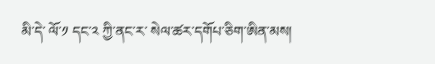མི་དེ་ ལོ་༡ དང་༢ ཀྱི་ནང་ར་ སེལ་ཚར་དགོཔ་ཅིག་ཨིན་མས།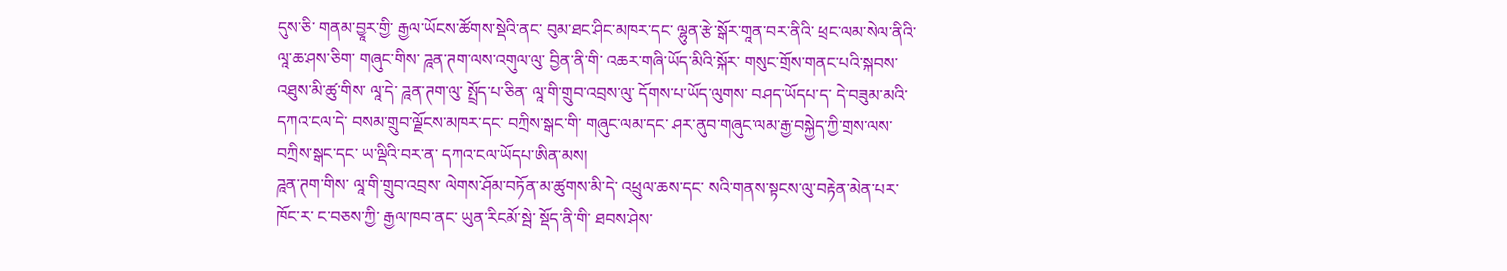དུས་ཅི་ གནམ་བྱཱར་གྱི་ རྒྱལ་ཡོངས་ཚོགས་སྡེའི་ནང་ བུམ་ཐང་ཤིང་མཁར་དང་ ལྷུན་རྩེ་སྒོར་གཱན་བར་ནིའི་ ཕྲང་ལམ་སེལ་ནིའི་ ལཱ་ཆ་ཤས་ཅིག་ གཞུང་གིས་ ཌཱན་ཊག་ལས་འགུལ་ལུ་ བྱིན་ནི་གི་ འཆར་གཞི་ཡོད་མིའི་སྐོར་ གསུང་གྲོས་གནང་པའི་སྐབས་ འཐུས་མི་ཚུ་གིས་ ལཱ་དེ་ ཌཱན་ཊག་ལུ་ སྤྲོད་པ་ཅིན་ ལཱ་གི་གྲུབ་འབྲས་ལུ་ དོགས་པ་ཡོད་ལུགས་ བཤད་ཡོདཔ་ད་ དེ་བཟུམ་མའི་ དཀའ་ངལ་དེ་ བསམ་གྲུབ་ལྗོངས་མཁར་དང་ བཀྲིས་སྒང་གི་ གཞུང་ལམ་དང་ ཤར་ནུབ་གཞུང་ལམ་རྒྱ་བསྐྱེད་ཀྱི་གྲས་ལས་ བཀྲིས་སྒང་དང་ ཡ་ལྡིའི་བར་ན་ དཀའ་ངལ་ཡོདཔ་ཨིན་མས།
ཌཱན་ཊག་གིས་ ལཱ་གི་གྲུབ་འབྲས་ ལེགས་ཤོམ་བཏོན་མ་ཚུགས་མི་དེ་ འཕྲུལ་ཆས་དང་ སའི་གནས་སྟངས་ལུ་བརྟེན་མེན་པར་ ཁོང་ར་ ང་བཅས་ཀྱི་ རྒྱལ་ཁབ་ནང་ ཡུན་རིངམོ་སྦེ་ སྡོད་ནི་གི་ ཐབས་ཤེས་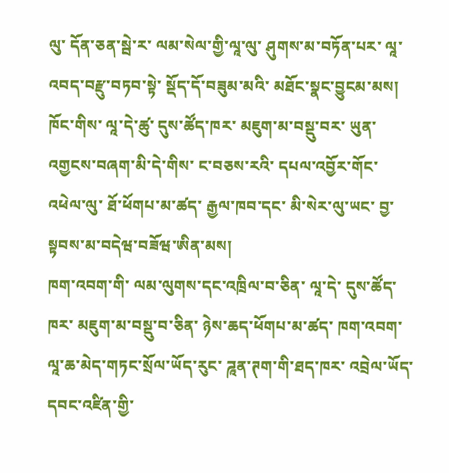ལུ་ དོན་ཅན་སྦེ་ར་ ལམ་སེལ་གྱི་ལཱ་ལུ་ ཤུགས་མ་བཏོན་པར་ ལཱ་འབད་བརྫུ་བཏབ་སྟེ་ སྡོད་དོ་བཟུམ་མའི་ མཐོང་སྣང་བྱུངམ་མས།
ཁོང་གིས་ ལཱ་དེ་ཚུ་ དུས་ཚོད་ཁར་ མཇུག་མ་བསྡུ་བར་ ཡུན་འགྱངས་བཞག་མི་དེ་གིས་ ང་བཅས་རའི་ དཔལ་འབྱོར་གོང་འཕེལ་ལུ་ ཐོ་ཕོགཔ་མ་ཚད་ རྒྱལ་ཁབ་དང་ མི་སེར་ལུ་ཡང་ བྱ་སྟབས་མ་བདེཝ་བཟོཝ་ཨིན་མས།
ཁག་འབག་གི་ ལམ་ལུགས་དང་འཁྲིལ་བ་ཅིན་ ལཱ་དེ་ དུས་ཚོད་ཁར་ མཇུག་མ་བསྡུ་བ་ཅིན་ ཉེས་ཆད་ཕོགཔ་མ་ཚད་ ཁག་འབག་ལཱ་ཆ་མེད་གཏང་སྲོལ་ཡོད་རུང་ ཌཱན་ཊག་གི་ཐད་ཁར་ འབྲེལ་ཡོད་དབང་འཛིན་གྱི་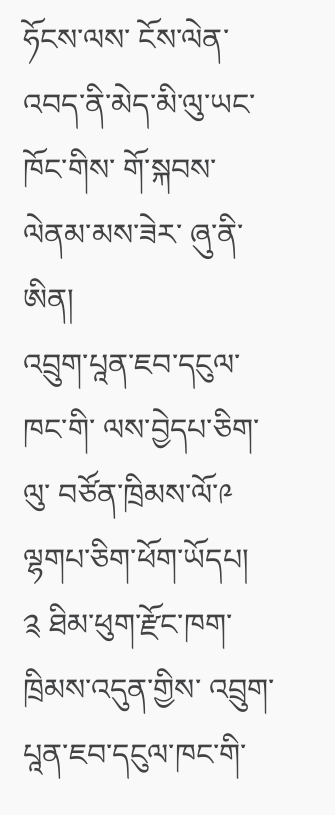ཧོངས་ལས་ ངོས་ལེན་འབད་ནི་མེད་མི་ལུ་ཡང་ ཁོང་གིས་ གོ་སྐབས་ལེནམ་མས་ཟེར་ ཞུ་ནི་ཨིན།
འབྲུག་པཱན་ཇབ་དངུལ་ཁང་གི་ ལས་བྱེདཔ་ཅིག་ལུ་ བཙོན་ཁྲིམས་ལོ་༩ ལྷགཔ་ཅིག་ཕོག་ཡོདཔ།
༉ ཐིམ་ཕུག་རྫོང་ཁག་ཁྲིམས་འདུན་གྱིས་ འབྲུག་པཱན་ཇབ་དངུལ་ཁང་གི་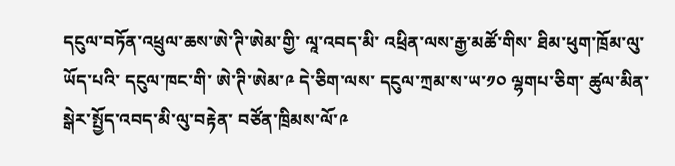དངུལ་བཏོན་འཕྲུལ་ཆས་ཨེ་ཊི་ཨེམ་གྱི་ ལཱ་འབད་མི་ འཕྲིན་ལས་རྒྱ་མཚོ་གིས་ ཐིམ་ཕུག་ཁྲོམ་ལུ་ཡོད་པའི་ དངུལ་ཁང་གི་ ཨེ་ཊི་ཨེམ་༩ དེ་ཅིག་ལས་ དངུལ་ཀྲམ་ས་ཡ་༡༠ ལྷགཔ་ཅིག་ ཚུལ་མིན་སྒེར་སྤྱོད་འབད་མི་ལུ་བརྟེན་ བཙོན་ཁྲིམས་ལོ་༩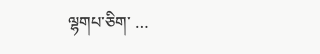ལྷགཔ་ཅིག་ …